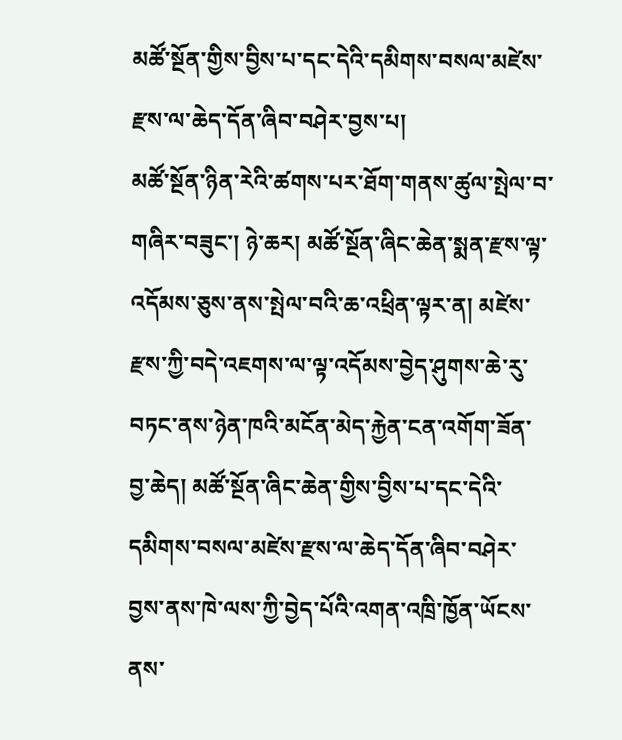མཚོ་སྔོན་གྱིས་བྱིས་པ་དང་དེའི་དམིགས་བསལ་མཛེས་རྫས་ལ་ཆེད་དོན་ཞིབ་བཤེར་བྱས་པ།
མཚོ་སྔོན་ཉིན་རེའི་ཚགས་པར་ཐོག་གནས་ཚུལ་སྤེལ་བ་གཞིར་བཟུང་། ཉེ་ཆར། མཚོ་སྔོན་ཞིང་ཆེན་སྨན་རྫས་ལྟ་འདོམས་ཅུས་ནས་སྤེལ་བའི་ཆ་འཕྲིན་ལྟར་ན། མཛེས་རྫས་ཀྱི་བདེ་འཇགས་ལ་ལྟ་འདོམས་བྱེད་ཤུགས་ཆེ་རུ་བཏང་ནས་ཉེན་ཁའི་མངོན་མེད་རྐྱེན་ངན་འགོག་ཟོན་བྱ་ཆེད། མཚོ་སྔོན་ཞིང་ཆེན་གྱིས་བྱིས་པ་དང་དེའི་དམིགས་བསལ་མཛེས་རྫས་ལ་ཆེད་དོན་ཞིབ་བཤེར་བྱས་ནས་ཁེ་ལས་ཀྱི་བྱེད་པོའི་འགན་འཁྲི་ཁྱོན་ཡོངས་ནས་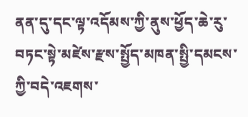ནན་དུ་དང་ལྟ་འདོམས་ཀྱི་ནུས་ཕྱོད་ཆེ་རུ་བཏང་སྟེ་མཛེས་རྫས་སྤྱོད་མཁན་སྤྱི་དམངས་ཀྱི་བདེ་འཇགས་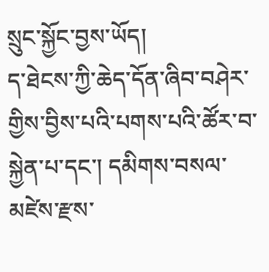སྲུང་སྐྱོང་བྱས་ཡོད།
ད་ཐེངས་ཀྱི་ཆེད་དོན་ཞིབ་བཤེར་གྱིས་བྱིས་པའི་པགས་པའི་ཚོར་བ་སྐྱེན་པ་དང་། དམིགས་བསལ་མཛེས་རྫས་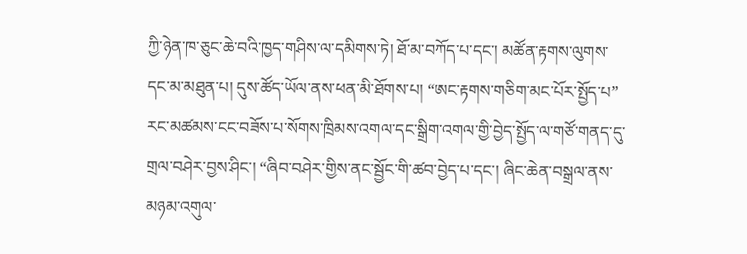ཀྱི་ཉེན་ཁ་ཅུང་ཆེ་བའི་ཁྱད་གཤིས་ལ་དམིགས་ཏེ། ཐོ་མ་བཀོད་པ་དང་། མཚོན་རྟགས་ལུགས་དང་མ་མཐུན་པ། དུས་ཚོད་ཡོལ་ནས་ཕན་མི་ཐོགས་པ། “ཨང་རྟགས་གཅིག་མང་པོར་སྤྱོད་པ” རང་མཚམས་ངང་བཟོས་པ་སོགས་ཁྲིམས་འགལ་དང་སྒྲིག་འགལ་གྱི་བྱེད་སྤྱོད་ལ་གཙོ་གནད་དུ་གྲལ་བཤེར་བྱས་ཤིང་། “ཞིབ་བཤེར་གྱིས་ནང་སྦྱོང་གི་ཚབ་བྱེད་པ་དང་། ཞིང་ཆེན་བསྒྲལ་ནས་མཉམ་འགུལ་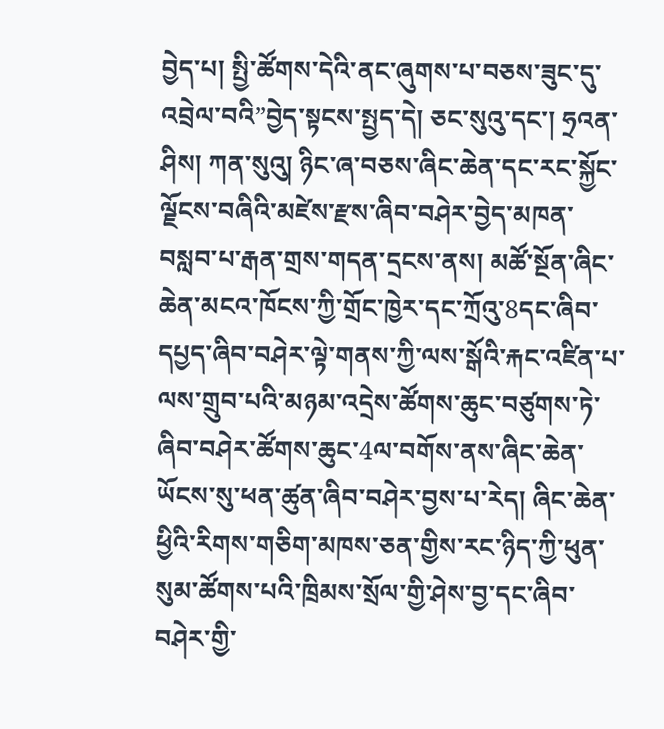བྱེད་པ། སྤྱི་ཚོགས་དེའི་ནང་ཞུགས་པ་བཅས་ཟུང་དུ་འབྲེལ་བའི”བྱེད་སྟངས་སྤྱད་དེ། ཅང་སུའུ་དང་། ཧྲའན་ཤིས། ཀན་སུའུ། ཉིང་ཞ་བཅས་ཞིང་ཆེན་དང་རང་སྐྱོང་ལྗོངས་བཞིའི་མཛེས་རྫས་ཞིབ་བཤེར་བྱེད་མཁན་བསླབ་པ་རྒན་གྲས་གདན་དྲངས་ནས། མཚོ་སྔོན་ཞིང་ཆེན་མངའ་ཁོངས་ཀྱི་གྲོང་ཁྱེར་དང་ཀྲོའུ་8དང་ཞིབ་དཔྱད་ཞིབ་བཤེར་ལྟེ་གནས་ཀྱི་ལས་སྒོའི་རྐང་འཛིན་པ་ལས་གྲུབ་པའི་མཉམ་འདྲེས་ཚོགས་ཆུང་བཙུགས་ཏེ་ཞིབ་བཤེར་ཚོགས་ཆུང་4ལ་བགོས་ནས་ཞིང་ཆེན་ཡོངས་སུ་ཕན་ཚུན་ཞིབ་བཤེར་བྱས་པ་རེད། ཞིང་ཆེན་ཕྱིའི་རིགས་གཅིག་མཁས་ཅན་གྱིས་རང་ཉིད་ཀྱི་ཕུན་སུམ་ཚོགས་པའི་ཁྲིམས་སྲོལ་གྱི་ཤེས་བྱ་དང་ཞིབ་བཤེར་གྱི་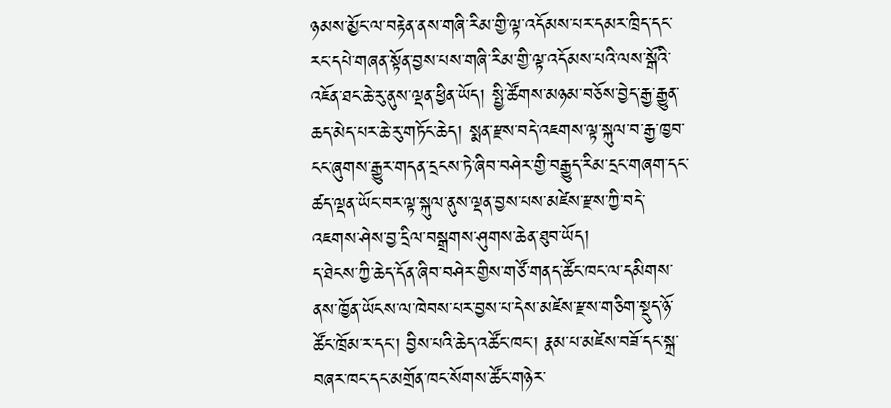ཉམས་མྱོང་ལ་བརྟེན་ནས་གཞི་རིམ་གྱི་ལྟ་འདོམས་པར་དམར་ཁྲིད་དང་རང་དཔེ་གཞན་སྟོན་བྱས་པས་གཞི་རིམ་གྱི་ལྟ་འདོམས་པའི་ལས་སྒོའི་འཇོན་ཐང་ཆེ་རུ་ནུས་ལྡན་ཕྱིན་ཡོད། སྤྱི་ཚོགས་མཉམ་བཅོས་བྱེད་རྒྱ་རྒྱུན་ཆད་མེད་པར་ཆེ་རུ་གཏོང་ཆེད། སྨན་རྫས་བདེ་འཇགས་ལྟ་སྐུལ་བ་རྒྱ་ཁྱབ་ངང་ཞུགས་རྒྱུར་གདན་དྲངས་ཏེ་ཞིབ་བཤེར་གྱི་བརྒྱུད་རིམ་དྲང་གཞག་དང་ཚད་ལྡན་ཡོང་བར་ལྟ་སྐུལ་ནུས་ལྡན་བྱས་པས་མཛེས་རྫས་ཀྱི་བདེ་འཇགས་ཤེས་བྱ་དྲིལ་བསྒྲགས་ཤུགས་ཆེན་ཐུབ་ཡོད།
ད་ཐེངས་ཀྱི་ཆེད་དོན་ཞིབ་བཤེར་གྱིས་གཙོ་གནད་ཚོང་ཁང་ལ་དམིགས་ནས་ཁྱོན་ཡོངས་ལ་ཁེབས་པར་བྱས་པ་དེས་མཛེས་རྫས་གཅིག་སྡུད་ཉོ་ཚོང་ཁྲོམ་ར་དང་། བྱིས་པའི་ཆེད་འཚོང་ཁང་། རྣམ་པ་མཛེས་བཟོ་དང་སྐྲ་བཞར་ཁང་དང་མགྲོན་ཁང་སོགས་ཚོང་གཉེར་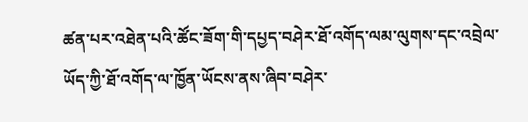ཚན་པར་འཐེན་པའི་ཚོང་ཟོག་གི་དཔྱད་བཤེར་ཐོ་འགོད་ལམ་ལུགས་དང་འབྲེལ་ཡོད་ཀྱི་ཐོ་འགོད་ལ་ཁྱོན་ཡོངས་ནས་ཞིབ་བཤེར་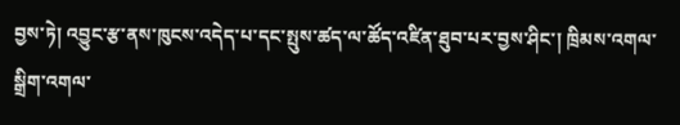བྱས་ཏེ། འབྱུང་རྩ་ནས་ཁུངས་འདེད་པ་དང་སྤུས་ཚད་ལ་ཚོད་འཛིན་ཐུབ་པར་བྱས་ཤིང་། ཁྲིམས་འགལ་སྒྲིག་འགལ་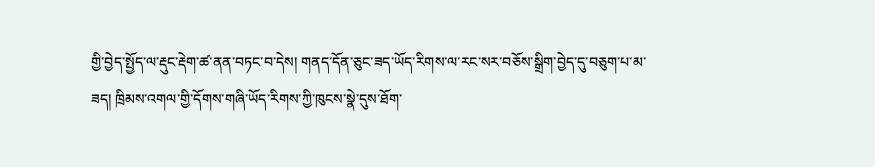གྱི་བྱེད་སྤྱོད་ལ་རྡུང་རྡེག་ཚ་ནན་བཏང་བ་དེས། གནད་དོན་ཅུང་ཟད་ཡོད་རིགས་ལ་རང་སར་བཅོས་སྒྲིག་བྱེད་དུ་བཅུག་པ་མ་ཟད། ཁྲིམས་འགལ་གྱི་དོགས་གཞི་ཡོད་རིགས་ཀྱི་ཁུངས་སྣེ་དུས་ཐོག་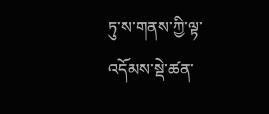ཏུ་ས་གནས་ཀྱི་ལྟ་འདོམས་སྡེ་ཚན་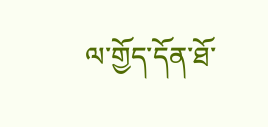ལ་གྱོད་དོན་ཐོ་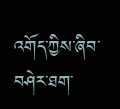འགོད་ཀྱིས་ཞིབ་བཤེར་ཐག་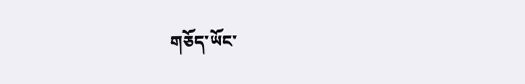གཅོད་ཡོང་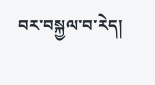བར་བསྐྱལ་བ་རེད།